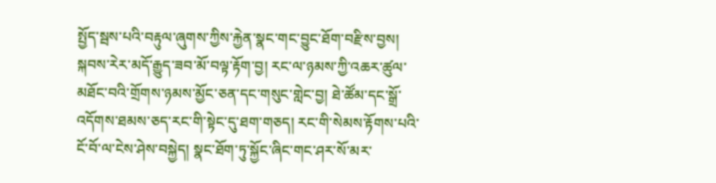སྤྱོད་སྦས་པའི་བརྟུལ་ཞུགས་ཀྱིས་རྐྱེན་སྣང་གང་བྱུང་ཐོག་བརྫིས་བྱས། སྐབས་རེར་མདོ་རྒྱུད་ཟབ་མོ་བལྟ་རྟོག་བྱ། རང་ལ་ཉམས་ཀྱི་འཆར་ཚུལ་མཐོང་བའི་གྲོགས་ཉམས་མྱོང་ཅན་དང་གསུང་གླེང་བྱ། ཐེ་ཚོམ་དང་སྒྲོ་འདོགས་ཐམས་ཅད་རང་གི་སྟེང་དུ་ཐག་གཅད། རང་གི་སེམས་རྟོགས་པའི་ངོ་བོ་ལ་ངེས་ཤེས་བསྐྱེད། སྣང་ཐོག་ཏུ་སྐྱོང་ཞིང་གང་ཤར་སོ་མར་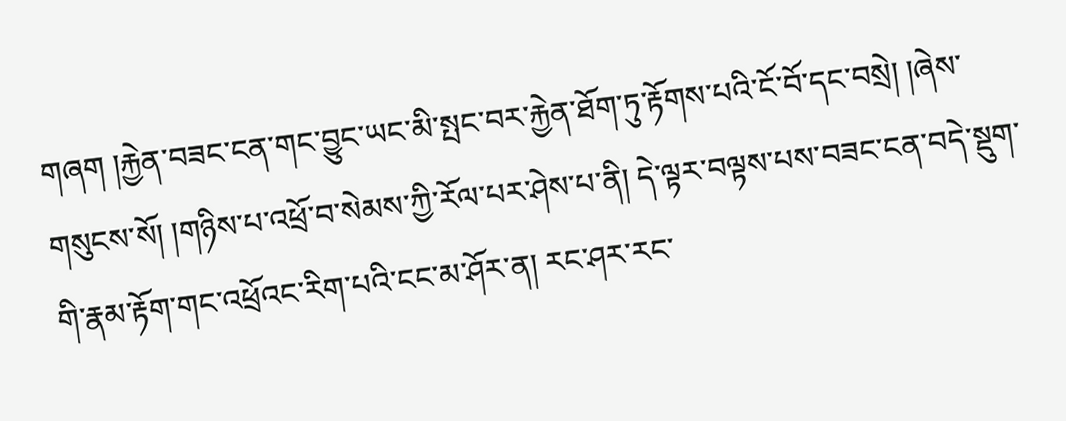གཞག །རྐྱེན་བཟང་ངན་གང་བྱུང་ཡང་མི་སྤང་བར་རྐྱེན་ཐོག་ཏུ་རྟོགས་པའི་ངོ་བོ་དང་བསྲེ། །ཞེས་གསུངས་སོ། །གཉིས་པ་འཕྲོ་བ་སེམས་ཀྱི་རོལ་པར་ཤེས་པ་ནི། དེ་ལྟར་བལྟས་པས་བཟང་ངན་བདེ་སྡུག་གི་རྣམ་རྟོག་གང་འཕྲོའང་རིག་པའི་ངང་མ་ཤོར་ན། རང་ཤར་རང་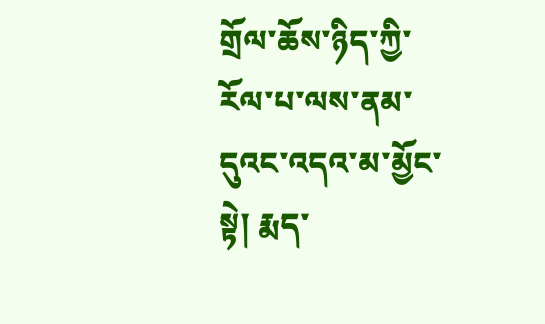གྲོལ་ཆོས་ཉིད་ཀྱི་རོལ་པ་ལས་ནམ་དུའང་འདའ་མ་མྱོང་སྟེ། རྨད་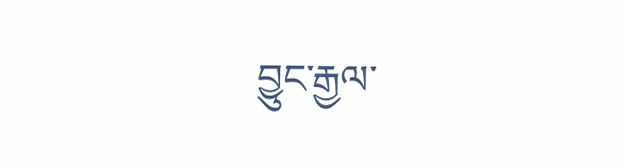བྱུང་རྒྱལ་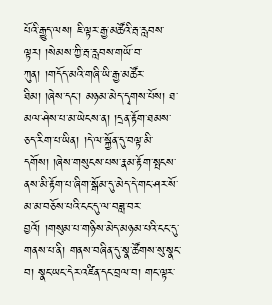པོའི་རྒྱུད་ལས། ཇི་ལྟར་རྒྱ་མཚོའི་རྦ་རླབས་ལྟར། །སེམས་ཀྱི་རྦ་རླབས་གཡོ་བ་ཀུན། །གདོད་མའི་གཞི་ཡི་རྒྱ་མཚོར་ཐིམ། །ཞེས་དང་། མཉམ་མེད་དྭགས་པོས། ཐ་མལ་ཤེས་པ་མ་ཡེངས་ན། །དྲན་རྟོག་ཐམས་ཅད་རིག་པ་ཡིན། །དེ་ལ་སྐྱོན་དུ་བལྟ་མི་དགོས། །ཞེས་གསུངས་པས་རྣམ་རྟོག་སྤངས་ནས་མི་རྟོག་པ་ཞིག་སྒོམ་དུ་མེད་དེ་གང་ཤར་སོ་མ་མ་བཅོས་པའི་ངང་དུ་ལ་བཟླ་བར་བྱའོ། །གསུམ་པ་གཉིས་མེད་མཉམ་པའི་ངང་དུ་གནས་པ་ནི། གནས་བཞིན་དུ་སྣ་ཚོགས་སུ་སྣང་བ། སྣང་ཡང་དེར་འཛིན་དང་བྲལ་བ། གང་ལྟར་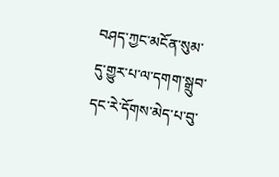བཤད་ཀྱང་མངོན་སུམ་དུ་གྱུར་པ་ལ་དགག་སྒྲུབ་དང་རེ་དོགས་མེད་པ་བུ་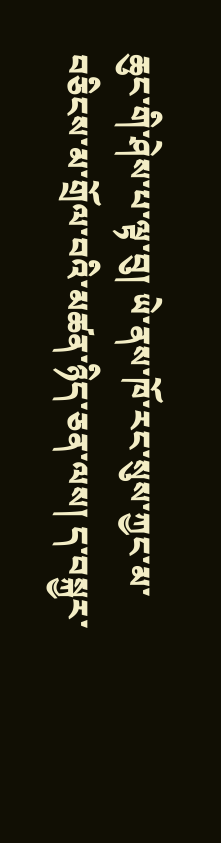ཆུང་གི་ཤེས་པ་ལྟ་བུ། ཡེ་ནས་ཁོ་རང་སུས་ཀྱང་མ་བཅིངས་མ་གྲོལ་བའི་མཚན་ཉིད་ཅན་ལས། ད་བསྐྱར་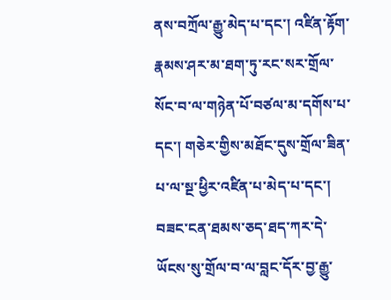ནས་བཀྲོལ་རྒྱུ་མེད་པ་དང་། འཛིན་རྟོག་རྣམས་ཤར་མ་ཐག་ཏུ་རང་སར་གྲོལ་སོང་བ་ལ་གཉེན་པོ་བཙལ་མ་དགོས་པ་དང་། གཅེར་གྱིས་མཐོང་དུས་གྲོལ་ཟིན་པ་ལ་སྔ་ཕྱིར་འཛིན་པ་མེད་པ་དང་། བཟང་ངན་ཐམས་ཅད་ཐད་ཀར་དེ་ཡོངས་སུ་གྲོལ་བ་ལ་བླང་དོར་བྱ་རྒྱུ་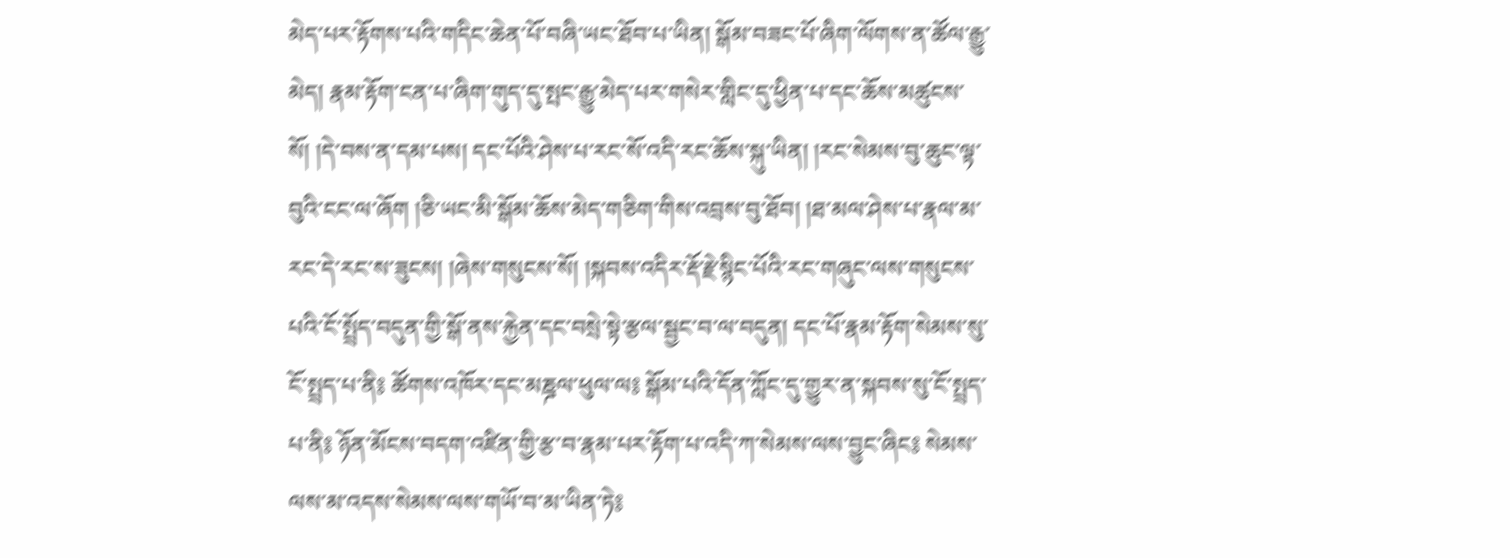མེད་པར་རྟོགས་པའི་གདིང་ཆེན་པོ་བཞི་ཡང་ཐོབ་པ་ཡིན། སྒོམ་བཟང་པོ་ཞིག་ལོགས་ན་ཚོལ་རྒྱུ་མེད། རྣམ་རྟོག་ངན་པ་ཞིག་གུད་དུ་སྤང་རྒྱུ་མེད་པར་གསེར་གླིང་དུ་ཕྱིན་པ་དང་ཆོས་མཚུངས་སོ། །དེ་བས་ན་དམ་པས། དང་པོའི་ཤེས་པ་རང་སོ་འདི་རང་ཆོས་སྐུ་ཡིན། །རང་སེམས་བུ་ཆུང་ལྟ་བུའི་ངང་ལ་ཞོག །ཅི་ཡང་མི་སྒོམ་ཆོས་མེད་གཅིག་གིས་འབྲས་བུ་ཐོབ། །ཐ་མལ་ཤེས་པ་རྣལ་མ་རང་དེ་རང་ས་ཟུངས། །ཞེས་གསུངས་སོ། །སྐབས་འདིར་རྡོ་རྗེ་སྙིང་པོའི་རང་གཞུང་ལས་གསུངས་པའི་ངོ་སྤྲོད་བདུན་གྱི་སྒོ་ནས་རྐྱེན་དང་བསྲེ་སྟེ་རྩལ་སྦྱང་བ་ལ་བདུན། དང་པོ་རྣམ་རྟོག་སེམས་སུ་ངོ་སྤྲད་པ་ནི༔ ཚོགས་འཁོར་དང་མཎྜལ་ཕུལ་ལ༔ སྒོམ་པའི་དོན་ཀློང་དུ་གྱུར་ན་སྐབས་སུ་ངོ་སྤྲད་པ་ནི༔ ཉོན་མོངས་བདག་འཛིན་གྱི་རྩ་བ་རྣམ་པར་རྟོག་པ་འདི་ཀ་སེམས་ལས་བྱུང་ཞིང༔ སེམས་ལས་མ་འདས་སེམས་ལས་གཡོ་བ་མ་ཡིན་ཏེ༔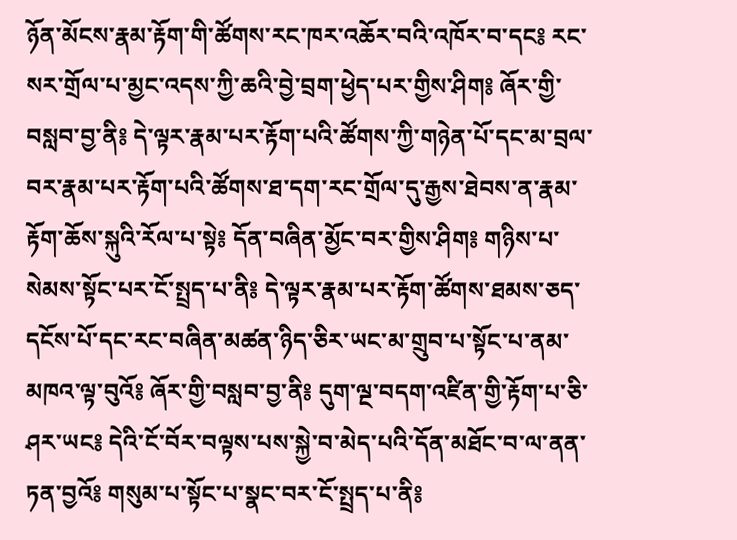ཉོན་མོངས་རྣམ་རྟོག་གི་ཚོགས་རང་ཁར་འཆོར་བའི་འཁོར་བ་དང༔ རང་སར་གྲོལ་པ་མྱང་འདས་ཀྱི་ཆའི་བྱེ་བྲག་ཕྱེད་པར་གྱིས་ཤིག༔ ཞོར་གྱི་བསླབ་བྱ་ནི༔ དེ་ལྟར་རྣམ་པར་རྟོག་པའི་ཚོགས་ཀྱི་གཉེན་པོ་དང་མ་བྲལ་བར་རྣམ་པར་རྟོག་པའི་ཚོགས་ཐ་དག་རང་གྲོལ་དུ་རྒྱས་ཐེབས་ན་རྣམ་རྟོག་ཆོས་སྐུའི་རོལ་པ་སྟེ༔ དོན་བཞིན་མྱོང་བར་གྱིས་ཤིག༔ གཉིས་པ་སེམས་སྟོང་པར་ངོ་སྤྲད་པ་ནི༔ དེ་ལྟར་རྣམ་པར་རྟོག་ཚོགས་ཐམས་ཅད་དངོས་པོ་དང་རང་བཞིན་མཚན་ཉིད་ཅིར་ཡང་མ་གྲུབ་པ་སྟོང་པ་ནམ་མཁའ་ལྟ་བུའོ༔ ཞོར་གྱི་བསླབ་བྱ་ནི༔ དུག་ལྔ་བདག་འཛིན་གྱི་རྟོག་པ་ཅི་ཤར་ཡང༔ དེའི་ངོ་བོར་བལྟས་པས་སྐྱེ་བ་མེད་པའི་དོན་མཐོང་བ་ལ་ནན་ཏན་བྱའོ༔ གསུམ་པ་སྟོང་པ་སྣང་བར་ངོ་སྤྲད་པ་ནི༔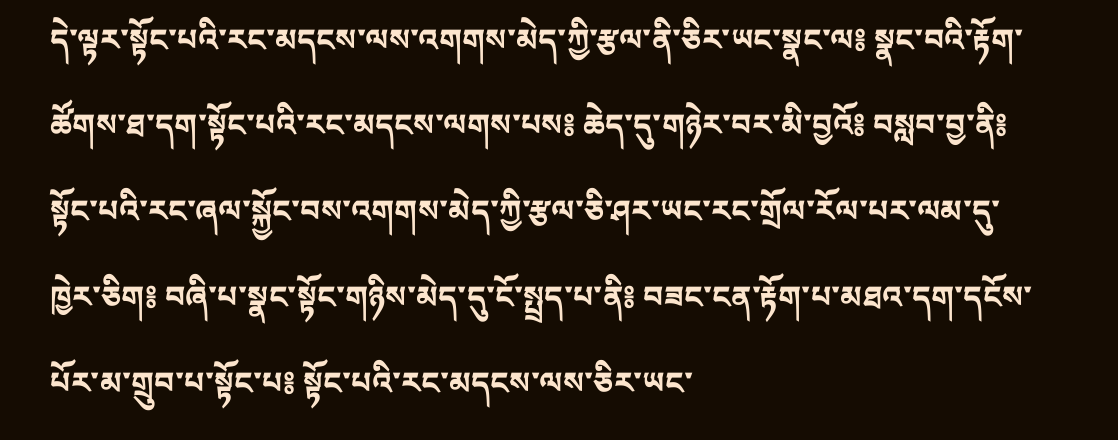དེ་ལྟར་སྟོང་པའི་རང་མདངས་ལས་འགགས་མེད་ཀྱི་རྩལ་ནི་ཅིར་ཡང་སྣང་ལ༔ སྣང་བའི་རྟོག་ཚོགས་ཐ་དག་སྟོང་པའི་རང་མདངས་ལགས་པས༔ ཆེད་དུ་གཉེར་བར་མི་བྱའོ༔ བསླབ་བྱ་ནི༔ སྟོང་པའི་རང་ཞལ་སྐྱོང་བས་འགགས་མེད་ཀྱི་རྩལ་ཅི་ཤར་ཡང་རང་གྲོལ་རོལ་པར་ལམ་དུ་ཁྱེར་ཅིག༔ བཞི་པ་སྣང་སྟོང་གཉིས་མེད་དུ་ངོ་སྤྲད་པ་ནི༔ བཟང་ངན་རྟོག་པ་མཐའ་དག་དངོས་པོར་མ་གྲུབ་པ་སྟོང་པ༔ སྟོང་པའི་རང་མདངས་ལས་ཅིར་ཡང་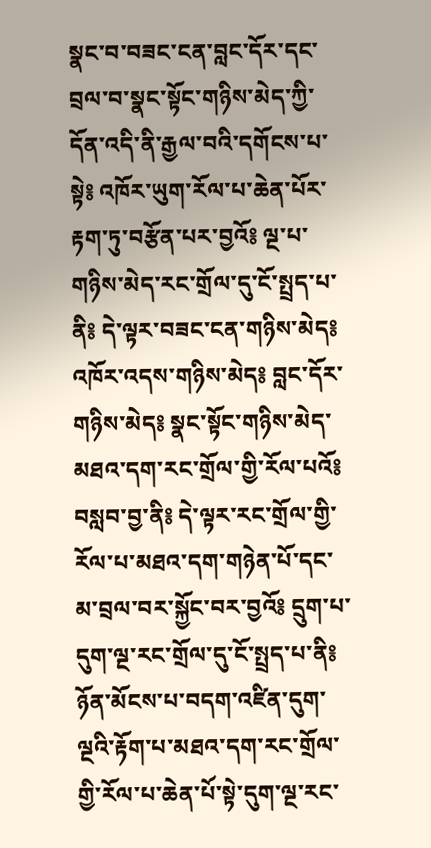སྣང་བ་བཟང་ངན་བླང་དོར་དང་བྲལ་བ་སྣང་སྟོང་གཉིས་མེད་ཀྱི་དོན་འདི་ནི་རྒྱལ་བའི་དགོངས་པ་སྟེ༔ འཁོར་ཡུག་རོལ་པ་ཆེན་པོར་རྟག་ཏུ་བརྩོན་པར་བྱའོ༔ ལྔ་པ་གཉིས་མེད་རང་གྲོལ་དུ་ངོ་སྤྲད་པ་ནི༔ དེ་ལྟར་བཟང་ངན་གཉིས་མེད༔ འཁོར་འདས་གཉིས་མེད༔ བླང་དོར་གཉིས་མེད༔ སྣང་སྟོང་གཉིས་མེད་མཐའ་དག་རང་གྲོལ་གྱི་རོལ་པའོ༔ བསླབ་བྱ་ནི༔ དེ་ལྟར་རང་གྲོལ་གྱི་རོལ་པ་མཐའ་དག་གཉེན་པོ་དང་མ་བྲལ་བར་སྐྱོང་བར་བྱའོ༔ དྲུག་པ་དུག་ལྔ་རང་གྲོལ་དུ་ངོ་སྤྲད་པ་ནི༔ ཉོན་མོངས་པ་བདག་འཛིན་དུག་ལྔའི་རྟོག་པ་མཐའ་དག་རང་གྲོལ་གྱི་རོལ་པ་ཆེན་པོ་སྟེ་དུག་ལྔ་རང་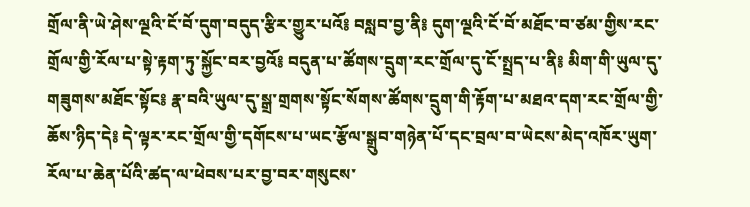གྲོལ་ནི་ཡེ་ཤེས་ལྔའི་ངོ་བོ་དུག་བདུད་རྩིར་གྱུར་པའོ༔ བསླབ་བྱ་ནི༔ དུག་ལྔའི་ངོ་བོ་མཐོང་བ་ཙམ་གྱིས་རང་གྲོལ་གྱི་རོལ་པ་སྟེ་རྟག་ཏུ་སྐྱོང་བར་བྱའོ༔ བདུན་པ་ཚོགས་དྲུག་རང་གྲོལ་དུ་ངོ་སྤྲད་པ་ནི༔ མིག་གི་ཡུལ་དུ་གཟུགས་མཐོང་སྟོང༔ རྣ་བའི་ཡུལ་དུ་སྒྲ་གྲགས་སྟོང་སོགས་ཚོགས་དྲུག་གི་རྟོག་པ་མཐའ་དག་རང་གྲོལ་གྱི་ཆོས་ཉིད་དེ༔ དེ་ལྟར་རང་གྲོལ་གྱི་དགོངས་པ་ཡང་རྩོལ་སྒྲུབ་གཉེན་པོ་དང་བྲལ་བ་ཡེངས་མེད་འཁོར་ཡུག་རོལ་པ་ཆེན་པོའི་ཚད་ལ་ཕེབས་པར་བྱ་བར་གསུངས་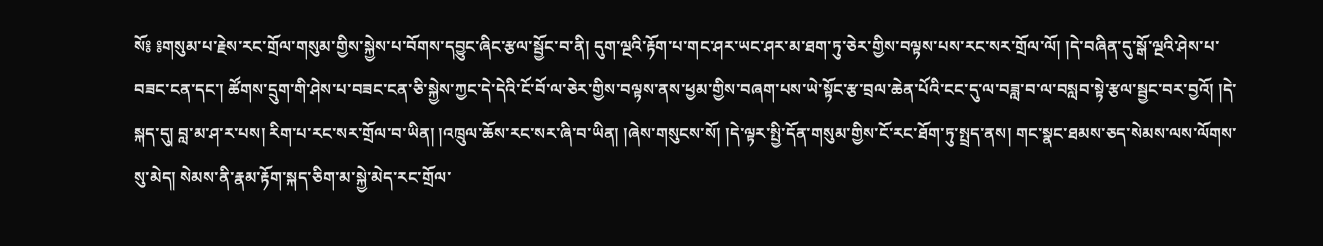སོ༔ ༔གསུམ་པ་རྗེས་རང་གྲོལ་གསུམ་གྱིས་སྐྱེས་པ་བོགས་དབྱུང་ཞིང་རྩལ་སྦྱོང་བ་ནི། དུག་ལྔའི་རྟོག་པ་གང་ཤར་ཡང་ཤར་མ་ཐག་ཏུ་ཅེར་གྱིས་བལྟས་པས་རང་སར་གྲོལ་ལོ། །དེ་བཞིན་དུ་སྒོ་ལྔའི་ཤེས་པ་བཟང་ངན་དང་། ཚོགས་དྲུག་གི་ཤེས་པ་བཟང་ངན་ཅི་སྐྱེས་ཀྱང་དེ་དེའི་ངོ་བོ་ལ་ཅེར་གྱིས་བལྟས་ནས་ཕྱམ་གྱིས་བཞག་པས་ཡེ་སྟོང་རྩ་བྲལ་ཆེན་པོའི་ངང་དུ་ལ་བཟླ་བ་ལ་བསླབ་སྟེ་རྩལ་སྦྱང་བར་བྱའོ། །དེ་སྐད་དུ། བླ་མ་ཤ་ར་པས། རིག་པ་རང་སར་གྲོལ་བ་ཡིན། །འཁྲུལ་ཆོས་རང་སར་ཞི་བ་ཡིན། །ཞེས་གསུངས་སོ། །དེ་ལྟར་སྤྱི་དོན་གསུམ་གྱིས་ངོ་རང་ཐོག་ཏུ་སྤྲད་ནས། གང་སྣང་ཐམས་ཅད་སེམས་ལས་ལོགས་སུ་མེད། སེམས་ནི་རྣམ་རྟོག་སྐད་ཅིག་མ་སྐྱེ་མེད་རང་གྲོལ་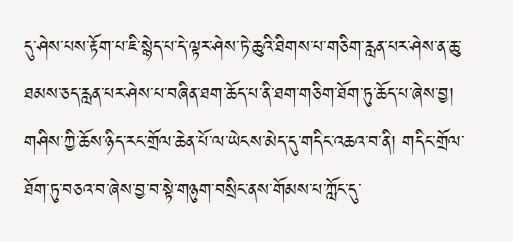དུ་ཤེས་པས་རྟོག་པ་ཇི་སྙེད་པ་དེ་ལྟར་ཤེས་ཏེ་ཆུའི་ཐིགས་པ་གཅིག་རླན་པར་ཤེས་ན་ཆུ་ཐམས་ཅད་རླན་པར་ཤེས་པ་བཞིན་ཐག་ཆོད་པ་ནི་ཐག་གཅིག་ཐོག་ཏུ་ཆོད་པ་ཞེས་བྱ། གཤིས་ཀྱི་ཆོས་ཉིད་རང་གྲོལ་ཆེན་པོ་ལ་ཡེངས་མེད་དུ་གདིང་འཆའ་བ་ནི། གདིང་གྲོལ་ཐོག་ཏུ་བཅའ་བ་ཞེས་བྱ་བ་སྟེ་གཉུག་བསྲིང་ནས་གོམས་པ་ཀློང་དུ་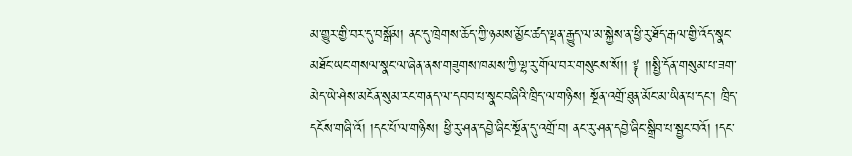མ་གྱུར་གྱི་བར་དུ་བསྒོམ། ནང་དུ་ཁྲེགས་ཆོད་ཀྱི་ཉམས་མྱོང་ཚད་ལྡན་རྒྱུད་ལ་མ་སྐྱེས་ན་ཕྱི་རུ་ཐོད་རྒལ་གྱི་འོད་སྣང་མཐོང་ཡང་གསལ་སྣང་ལ་ཞེན་ནས་གཟུགས་ཁམས་ཀྱི་ལྷ་རུ་གོལ་བར་གསུངས་སོ།། ༈ །།སྤྱི་དོན་གསུམ་པ་ཟག་མེད་ཡེ་ཤེས་མངོན་སུམ་རང་གནད་ལ་དབབ་པ་སྣང་བཞིའི་ཁྲིད་ལ་གཉིས། སྔོན་འགྲོ་ཐུན་མོང་མ་ཡིན་པ་དང་། ཁྲིད་དངོས་གཞི་འོ། །དང་པོ་ལ་གཉིས། ཕྱི་རུ་ཤན་དབྱེ་ཞིང་སྔོན་དུ་འགྲོ་བ། ནང་རུ་ཤན་དབྱེ་ཞིང་སྒྲིབ་པ་སྦྱང་བའོ། །དང་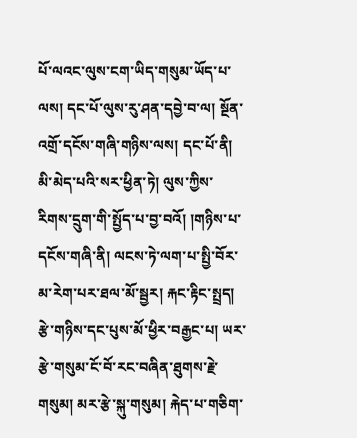པོ་ལའང་ལུས་ངག་ཡིད་གསུམ་ཡོད་པ་ལས། དང་པོ་ལུས་རུ་ཤན་དབྱེ་བ་ལ། སྔོན་འགྲོ་དངོས་གཞི་གཉིས་ལས། དང་པོ་ནི། མི་མེད་པའི་སར་ཕྱིན་ཏེ། ལུས་ཀྱིས་རིགས་དྲུག་གི་སྤྱོད་པ་བྱ་བའོ། །གཉིས་པ་དངོས་གཞི་ནི། ལངས་ཏེ་ལག་པ་སྤྱི་བོར་མ་རེག་པར་ཐལ་མོ་སྦྱར། རྐང་རྟིང་སྤྲད། རྩེ་གཉིས་དང་པུས་མོ་ཕྱིར་བརྒྱང་པ། ཡར་རྩེ་གསུམ་ངོ་བོ་རང་བཞིན་ཐུགས་རྗེ་གསུམ། མར་རྩེ་སྐུ་གསུམ། རྐེད་པ་གཅིག་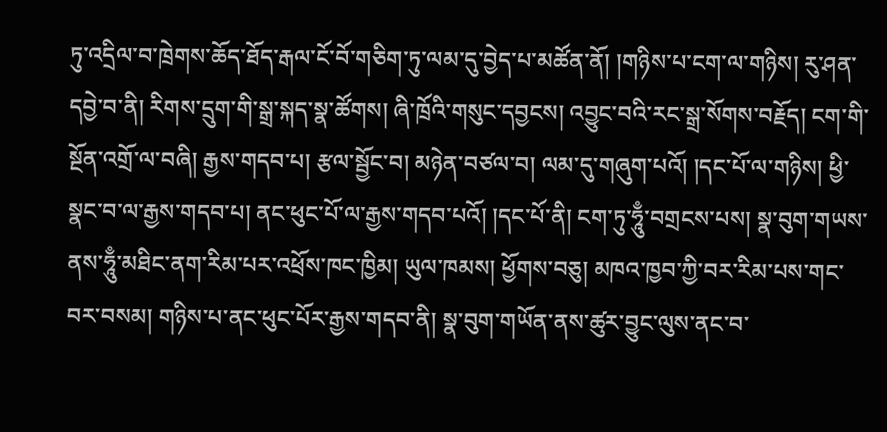ཏུ་འདྲིལ་བ་ཁྲེགས་ཆོད་ཐོད་རྒལ་ངོ་བོ་གཅིག་ཏུ་ལམ་དུ་བྱེད་པ་མཚོན་ནོ། །གཉིས་པ་ངག་ལ་གཉིས། རུ་ཤན་དབྱེ་བ་ནི། རིགས་དྲུག་གི་སྒྲ་སྐད་སྣ་ཚོགས། ཞི་ཁྲོའི་གསུང་དབྱངས། འབྱུང་བའི་རང་སྒྲ་སོགས་བརྗོད། ངག་གི་སྔོན་འགྲོ་ལ་བཞི། རྒྱས་གདབ་པ། རྩལ་སྦྱོང་བ། མཉེན་བཙལ་བ། ལམ་དུ་གཞུག་པའོ། །དང་པོ་ལ་གཉིས། ཕྱི་སྣང་བ་ལ་རྒྱས་གདབ་པ། ནང་ཕུང་པོ་ལ་རྒྱས་གདབ་པའོ། །དང་པོ་ནི། ངག་ཏུ་ཧཱུྃ་བགྲངས་པས། སྣ་བུག་གཡས་ནས་ཧཱུྃ་མཐིང་ནག་རིམ་པར་འཕྲོས་ཁང་ཁྱིམ། ཡུལ་ཁམས། ཕྱོགས་བཅུ། མཁའ་ཁྱབ་ཀྱི་བར་རིམ་པས་གང་བར་བསམ། གཉིས་པ་ནང་ཕུང་པོར་རྒྱས་གདབ་ནི། སྣ་བུག་གཡོན་ནས་ཚུར་བྱུང་ལུས་ནང་བ་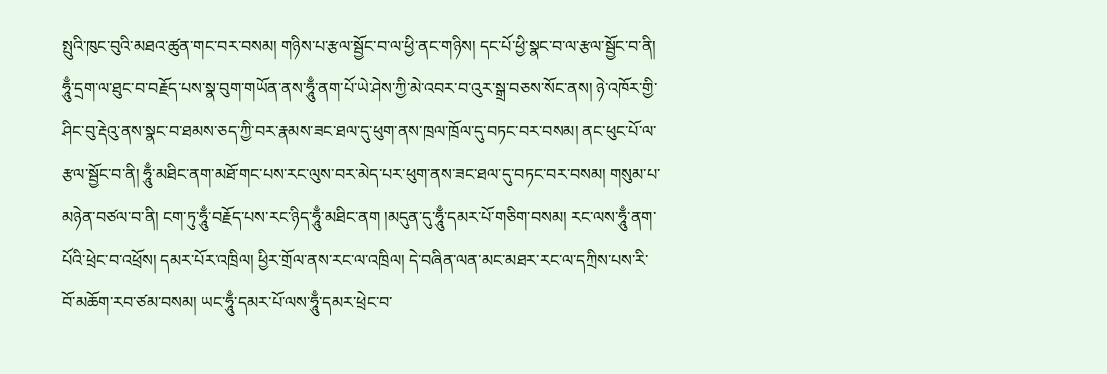སྤུའི་ཁུང་བུའི་མཐའ་ཚུན་གང་བར་བསམ། གཉིས་པ་རྩལ་སྦྱོང་བ་ལ་ཕྱི་ནང་གཉིས། དང་པོ་ཕྱི་སྣང་བ་ལ་རྩལ་སྦྱོང་བ་ནི། ཧཱུྃ་དྲག་ལ་ཐུང་བ་བརྗོད་པས་སྣ་བུག་གཡོན་ནས་ཧཱུྃ་ནག་པོ་ཡེ་ཤེས་ཀྱི་མེ་འབར་བ་འུར་སྒྲ་བཅས་སོང་ནས། ཉེ་འཁོར་གྱི་ཤིང་བུ་རྡེའུ་ནས་སྣང་བ་ཐམས་ཅད་ཀྱི་བར་རྣམས་ཟང་ཐལ་དུ་ཕུག་ནས་ཁྲལ་ཁྲོལ་དུ་བཏང་བར་བསམ། ནང་ཕུང་པོ་ལ་རྩལ་སྦྱོང་བ་ནི། ཧཱུྃ་མཐིང་ནག་མཐོ་གང་པས་རང་ལུས་བར་མེད་པར་ཕུག་ནས་ཟང་ཐལ་དུ་བཏང་བར་བསམ། གསུམ་པ་མཉེན་བཙལ་བ་ནི། ངག་ཏུ་ཧཱུྃ་བརྗོད་པས་རང་ཉིད་ཧཱུྃ་མཐིང་ནག །མདུན་དུ་ཧཱུྃ་དམར་པོ་གཅིག་བསམ། རང་ལས་ཧཱུྃ་ནག་པོའི་ཕྲེང་བ་འཕྲོས། དམར་པོར་འཁྲིལ། ཕྱིར་གྲོལ་ནས་རང་ལ་འཁྲིལ། དེ་བཞིན་ལན་མང་མཐར་རང་ལ་དཀྲིས་པས་རི་བོ་མཆོག་རབ་ཙམ་བསམ། ཡང་ཧཱུྃ་དམར་པོ་ལས་ཧཱུྃ་དམར་ཕྲེང་བ་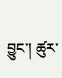བྱུང་། ཚུར་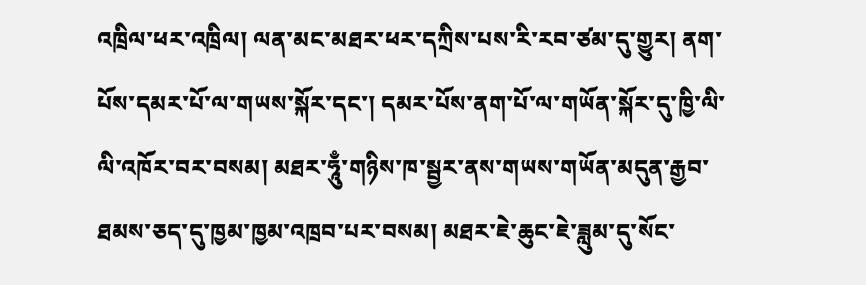འཁྲིལ་ཕར་འཁྲིལ། ལན་མང་མཐར་ཕར་དཀྲིས་པས་རི་རབ་ཙམ་དུ་གྱུར། ནག་པོས་དམར་པོ་ལ་གཡས་སྐོར་དང་། དམར་པོས་ནག་པོ་ལ་གཡོན་སྐོར་དུ་ཁྱི་ལི་ལི་འཁོར་བར་བསམ། མཐར་ཧཱུྃ་གཉིས་ཁ་སྦྱར་ནས་གཡས་གཡོན་མདུན་རྒྱབ་ཐམས་ཅད་དུ་ཁྱམ་ཁྱམ་འཁྲབ་པར་བསམ། མཐར་ཇེ་ཆུང་ཇེ་ཟླུམ་དུ་སོང་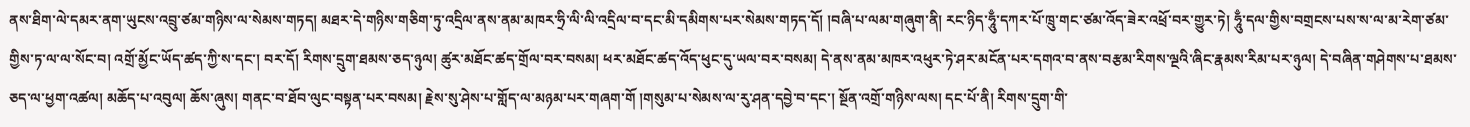ནས་ཐིག་ལེ་དམར་ནག་ཡུངས་འབྲུ་ཙམ་གཉིས་ལ་སེམས་གཏད། མཐར་དེ་གཉིས་གཅིག་ཏུ་འདྲིལ་ནས་ནམ་མཁར་ཧྲི་ལི་ལི་འདྲིལ་བ་དང་མི་དམིགས་པར་སེམས་གཏད་དོ། །བཞི་པ་ལམ་གཞུག་ནི། རང་ཉིད་ཧཱུྃ་དཀར་པོ་ཁྲུ་གང་ཙམ་འོད་ཟེར་འཕྲོ་བར་གྱུར་ཏེ། ཧཱུྃ་དལ་གྱིས་བགྲངས་པས་ས་ལ་མ་རེག་ཙམ་གྱིས་ཏ་ལ་ལ་སོང་བ། འགྲོ་མྱོང་ཡོད་ཚད་ཀྱི་ས་དང་། བར་དོ། རིགས་དྲུག་ཐམས་ཅད་ཉུལ། ཚུར་མཐོང་ཚད་གྲོལ་བར་བསམ། ཕར་མཐོང་ཚད་འོད་ཕུང་དུ་ཡལ་བར་བསམ། དེ་ནས་ནམ་མཁར་འཕུར་ཏེ་ཤར་མངོན་པར་དགའ་བ་ནས་བརྩམ་རིགས་ལྔའི་ཞིང་རྣམས་རིམ་པར་ཉུལ། དེ་བཞིན་གཤེགས་པ་ཐམས་ཅད་ལ་ཕྱག་འཚལ། མཆོད་པ་འབུལ། ཆོས་ཞུས། གནང་བ་ཐོབ་ལུང་བསྟན་པར་བསམ། རྗེས་སུ་ཤེས་པ་གློད་ལ་མཉམ་པར་གཞག་གོ །གསུམ་པ་སེམས་ལ་རུ་ཤན་དབྱེ་བ་དང་། སྔོན་འགྲོ་གཉིས་ལས། དང་པོ་ནི། རིགས་དྲུག་གི་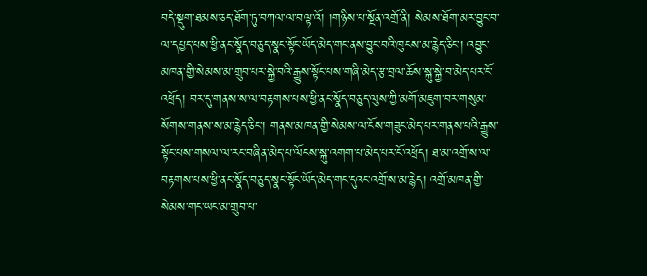བདེ་སྡུག་ཐམས་ཅད་ཐོག་ཏུ་བཀལ་ལ་བལྟ་འོ། །གཉིས་པ་སྔོན་འགྲོ་ནི། སེམས་ཐོག་མར་བྱུང་བ་ལ་དཔྱད་པས་ཕྱི་ནང་སྣོད་བཅུད་སྣང་སྟོང་ཡོད་མེད་གང་ནས་བྱུང་བའི་ཁུངས་མ་རྙེད་ཅིང་། འབྱུང་མཁན་གྱི་སེམས་མ་གྲུབ་པར་སྐྱེ་བའི་རྒྱུས་སྟོང་པས་གཞི་མེད་རྩ་བྲལ་ཆོས་སྐུ་སྐྱེ་བ་མེད་པར་ངོ་འཕྲོད། བར་དུ་གནས་ས་ལ་བརྟགས་པས་ཕྱི་ནང་སྣོད་བཅུད་ལུས་ཀྱི་མགོ་མཇུག་བར་གསུམ་སོགས་གནས་ས་མ་རྙེད་ཅིང་། གནས་མཁན་གྱི་སེམས་ལ་ངོས་གཟུང་མེད་པར་གནས་པའི་རྒྱུས་སྟོང་པས་གསལ་ལ་རང་བཞིན་མེད་པ་ལོངས་སྐུ་འགག་པ་མེད་པར་ངོ་འཕྲོད། ཐ་མ་འགྲོ་ས་ལ་བརྟགས་པས་ཕྱི་ནང་སྣོད་བཅུད་སྣང་སྟོང་ཡོད་མེད་གང་དུའང་འགྲོ་ས་མ་རྙེད། འགྲོ་མཁན་གྱི་སེམས་གང་ཡང་མ་གྲུབ་པ་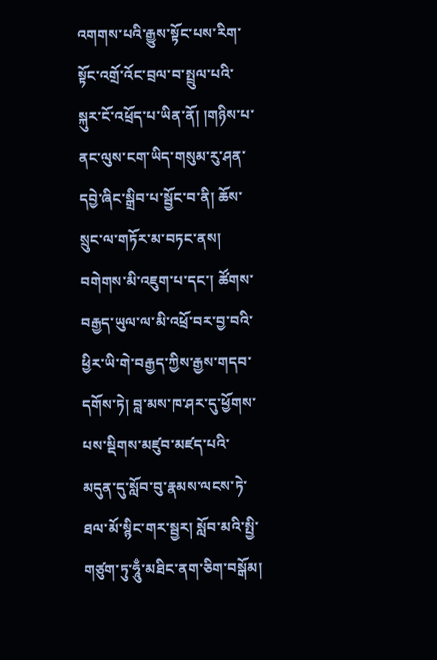འགགས་པའི་རྒྱུས་སྟོང་པས་རིག་སྟོང་འགྲོ་འོང་བྲལ་བ་སྤྲུལ་པའི་སྐུར་ངོ་འཕྲོད་པ་ཡིན་ནོ། །གཉིས་པ་ནང་ལུས་ངག་ཡིད་གསུམ་རུ་ཤན་དབྱེ་ཞིང་སྒྲིབ་པ་སྦྱོང་བ་ནི། ཆོས་སྲུང་ལ་གཏོར་མ་བཏང་ནས། བགེགས་མི་འཇུག་པ་དང་། ཚོགས་བརྒྱད་ཡུལ་ལ་མི་འཕྲོ་བར་བྱ་བའི་ཕྱིར་ཡི་གེ་བརྒྱད་ཀྱིས་རྒྱས་གདབ་དགོས་ཏེ། བླ་མས་ཁ་ཤར་དུ་ཕྱོགས་པས་སྡིགས་མཛུབ་མཛད་པའི་མདུན་དུ་སློབ་བུ་རྣམས་ལངས་ཏེ་ཐལ་མོ་སྙིང་གར་སྦྱར། སློབ་མའི་སྤྱི་གཙུག་ཏུ་ཧཱུྃ་མཐིང་ནག་ཅིག་བསྒོམ།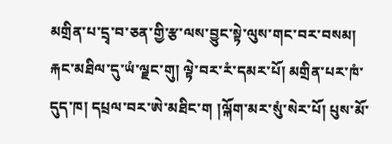མགྲིན་པ་དྲྭ་བ་ཅན་གྱི་རྩ་ལས་བྱུང་སྟེ་ལུས་གང་བར་བསམ། རྐང་མཐིལ་དུ་ཡཾ་ལྗང་གུ། ལྟེ་བར་རཾ་དམར་པོ། མགྲིན་པར་ཁཾ་དུད་ཁ། དཔྲལ་བར་ཨེ་མཐིང་ག །ལྐོག་མར་སུཾ་སེར་པོ། པུས་མོ་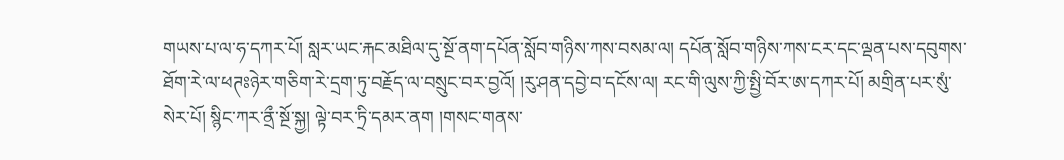གཡས་པ་ལ་ཧ་དཀར་པོ། སླར་ཡང་རྐང་མཐིལ་དུ་སྔོ་ནག་དཔོན་སློབ་གཉིས་ཀས་བསམ་ལ། དཔོན་སློབ་གཉིས་ཀས་ངར་དང་ལྡན་པས་དབུགས་ཐོག་རེ་ལ་ཕཊཿཉེར་གཅིག་རེ་དྲག་ཏུ་བརྗོད་ལ་བསྲུང་བར་བྱའོ། །རུ་ཤན་དབྱེ་བ་དངོས་ལ། རང་གི་ལུས་ཀྱི་སྤྱི་བོར་ཨ་དཀར་པོ། མགྲིན་པར་སུཾ་སེར་པོ། སྙིང་ཀར་ནྲྀ་སྔོ་སྐྱ། ལྟེ་བར་ཏྲི་དམར་ནག །གསང་གནས་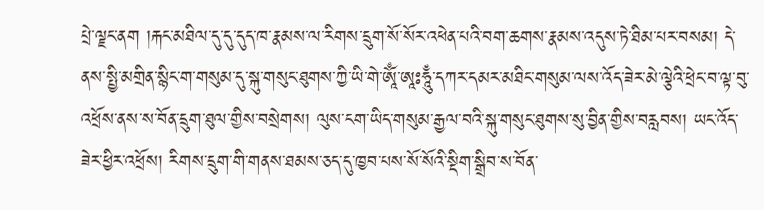པྲེ་ལྗང་ནག །རྐང་མཐིལ་དུ་དུ་དུད་ཁ་རྣམས་ལ་རིགས་དྲུག་སོ་སོར་འཕེན་པའི་བག་ཆགས་རྣམས་འདུས་ཏེ་ཐིམ་པར་བསམ། དེ་ནས་སྤྱི་མགྲིན་སྙིང་ག་གསུམ་དུ་སྐུ་གསུང་ཐུགས་ཀྱི་ཡི་གེ་ཨཱོྃ་ཨཱཿཧཱུྃ་དཀར་དམར་མཐིང་གསུམ་ལས་འོད་ཟེར་མེ་ལྕེའི་ཕྲེང་བ་ལྟ་བུ་འཕྲོས་ནས་ས་བོན་དྲུག་ཐུལ་གྱིས་བསྲེགས། ལུས་ངག་ཡིད་གསུམ་རྒྱལ་བའི་སྐུ་གསུང་ཐུགས་སུ་བྱིན་གྱིས་བརླབས། ཡང་འོད་ཟེར་ཕྱིར་འཕྲོས། རིགས་དྲུག་གི་གནས་ཐམས་ཅད་དུ་ཁྱབ་པས་སོ་སོའི་སྡིག་སྒྲིབ་ས་བོན་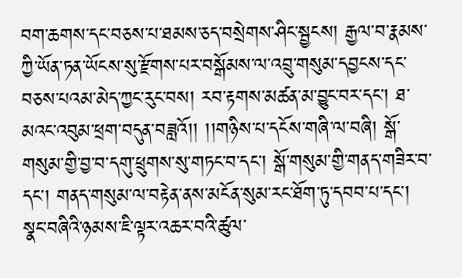བག་ཆགས་དང་བཅས་པ་ཐམས་ཅད་བསྲེགས་ཤིང་སྦྱངས། རྒྱལ་བ་རྣམས་ཀྱི་ཡོན་ཏན་ཡོངས་སུ་རྫོགས་པར་བསྒོམས་ལ་འབྲུ་གསུམ་དབྱངས་དང་བཅས་པའམ་མེད་ཀྱང་རུང་བས། རབ་རྟགས་མཚན་མ་བྱུང་བར་དང་། ཐ་མའང་འབུམ་ཕྲག་བདུན་བཟླའོ།། །།གཉིས་པ་དངོས་གཞི་ལ་བཞི། སྒོ་གསུམ་གྱི་བྱ་བ་དགུ་ཕྲུགས་སུ་གཏང་བ་དང་། སྒོ་གསུམ་གྱི་གནད་གཟིར་བ་དང་། གནད་གསུམ་ལ་བརྟེན་ནས་མངོན་སུམ་རང་ཐོག་ཏུ་དབབ་པ་དང་། སྣང་བཞིའི་ཉམས་ཇི་ལྟར་འཆར་བའི་ཚུལ་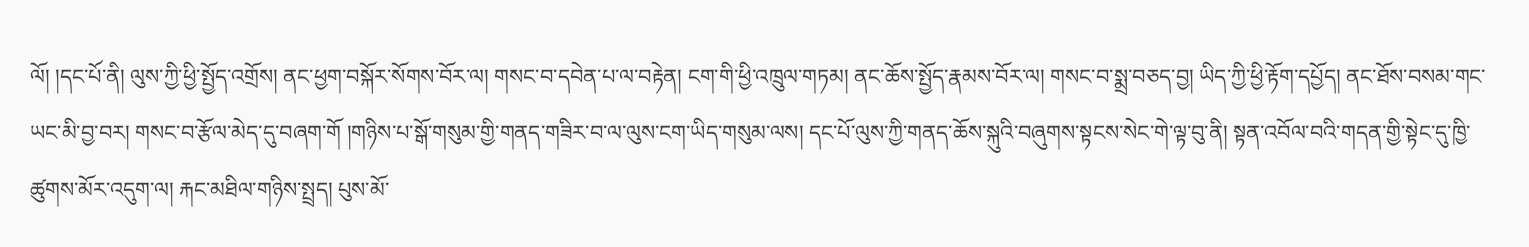ལོ། །དང་པོ་ནི། ལུས་ཀྱི་ཕྱི་སྤྱོད་འགྲོས། ནང་ཕྱག་བསྐོར་སོགས་བོར་ལ། གསང་བ་དབེན་པ་ལ་བརྟེན། ངག་གི་ཕྱི་འཁྲུལ་གཏམ། ནང་ཆོས་སྤྱོད་རྣམས་བོར་ལ། གསང་བ་སྨྲ་བཅད་བྱ། ཡིད་ཀྱི་ཕྱི་རྟོག་དཔྱོད། ནང་ཐོས་བསམ་གང་ཡང་མི་བྱ་བར། གསང་བ་རྩོལ་མེད་དུ་བཞག་གོ །གཉིས་པ་སྒོ་གསུམ་གྱི་གནད་གཟིར་བ་ལ་ལུས་ངག་ཡིད་གསུམ་ལས། དང་པོ་ལུས་ཀྱི་གནད་ཆོས་སྐུའི་བཞུགས་སྟངས་སེང་གེ་ལྟ་བུ་ནི། སྟན་འབོལ་བའི་གདན་གྱི་སྟེང་དུ་ཁྱི་ཚུགས་མོར་འདུག་ལ། རྐང་མཐིལ་གཉིས་སྤྲད། པུས་མོ་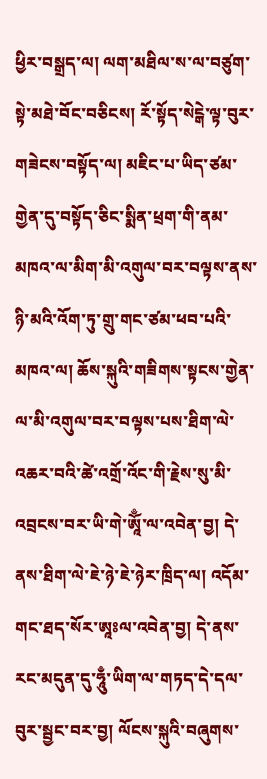ཕྱིར་བསྒྲད་ལ། ལག་མཐིལ་ས་ལ་བཙུག་སྟེ་མཐེ་བོང་བཅིངས། རོ་སྟོད་སེངྒེ་ལྟ་བུར་གཟེངས་བསྟོད་ལ། མཇིང་པ་ཡིད་ཙམ་གྱེན་དུ་བསྟོད་ཅིང་སྨིན་ཕྲག་གི་ནམ་མཁའ་ལ་མིག་མི་འགུལ་བར་བལྟས་ནས་ཉི་མའི་འོག་ཏུ་གྲུ་གང་ཙམ་ཕབ་པའི་མཁའ་ལ། ཆོས་སྐུའི་གཟིགས་སྟངས་གྱེན་ལ་མི་འགུལ་བར་བལྟས་པས་ཐིག་ལེ་འཆར་བའི་ཚེ་འགྲོ་འོང་གི་རྗེས་སུ་མི་འབྲངས་བར་ཡི་གེ་ཨཱོྃ་ལ་འབེན་བྱ། དེ་ནས་ཐིག་ལེ་ཇེ་ཉེ་ཇེ་ཉེར་ཁྲིད་ལ། འདོམ་གང་ཐད་སོར་ཨཱཿལ་འབེན་བྱ། དེ་ནས་རང་མདུན་དུ་ཧཱུྃ་ཡིག་ལ་གཏད་དེ་དལ་བུར་སྦྱང་བར་བྱ། ལོངས་སྐུའི་བཞུགས་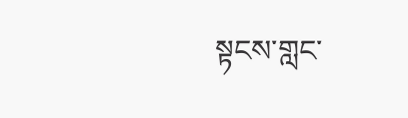སྟངས་གླང་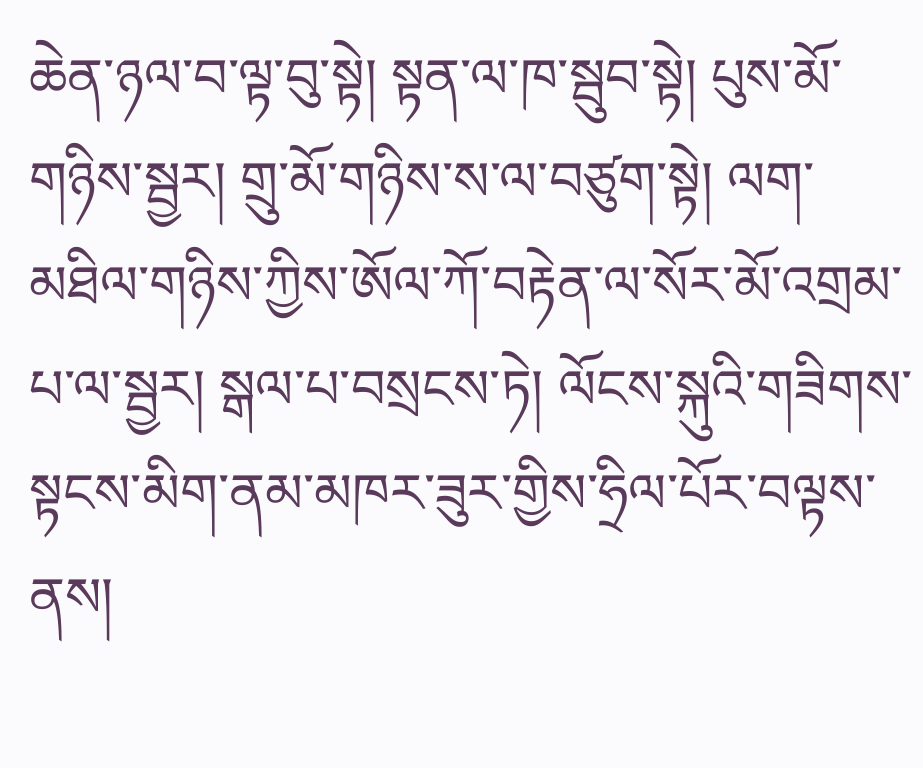ཆེན་ཉལ་བ་ལྟ་བུ་སྟེ། སྟན་ལ་ཁ་སྦུབ་སྟེ། པུས་མོ་གཉིས་སྦྱར། གྲུ་མོ་གཉིས་ས་ལ་བཙུག་སྟེ། ལག་མཐིལ་གཉིས་ཀྱིས་ཨོལ་ཀོ་བརྟེན་ལ་སོར་མོ་འགྲམ་པ་ལ་སྦྱར། སྒལ་པ་བསྲངས་ཏེ། ལོངས་སྐུའི་གཟིགས་སྟངས་མིག་ནམ་མཁར་ཟུར་གྱིས་ཧྲིལ་པོར་བལྟས་ནས།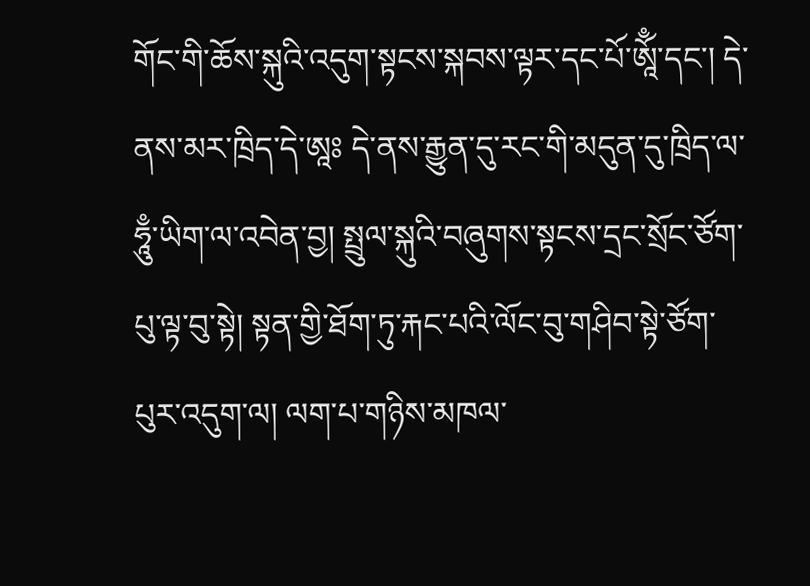གོང་གི་ཆོས་སྐུའི་འདུག་སྟངས་སྐབས་ལྟར་དང་པོ་ཨཱོྃ་དང་། དེ་ནས་མར་ཁྲིད་དེ་ཨཱཿ དེ་ནས་རྒྱུན་དུ་རང་གི་མདུན་དུ་ཁྲིད་ལ་ཧཱུྃ་ཡིག་ལ་འབེན་བྱ། སྤྲུལ་སྐུའི་བཞུགས་སྟངས་དྲང་སྲོང་ཙོག་པུ་ལྟ་བུ་སྟེ། སྟན་གྱི་ཐོག་ཏུ་རྐང་པའི་ལོང་བུ་གཤིབ་སྟེ་ཙོག་པུར་འདུག་ལ། ལག་པ་གཉིས་མཁལ་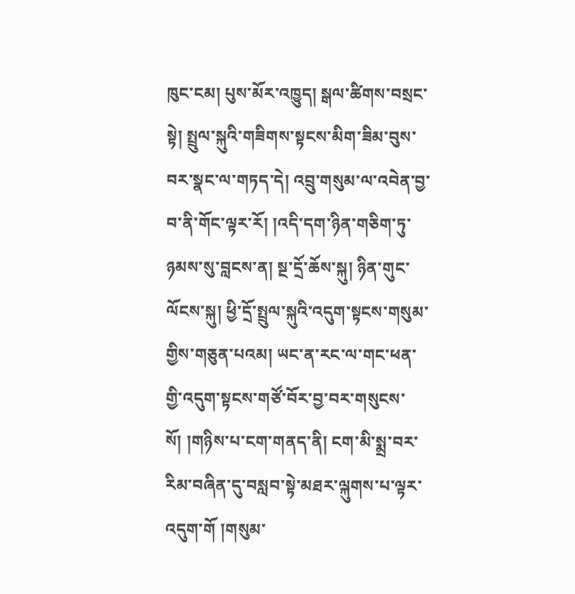ཁུང་ངམ། པུས་མོར་འཁྱུད། སྒལ་ཚིགས་བསྲང་སྟེ། སྤྲུལ་སྐུའི་གཟིགས་སྟངས་མིག་ཟིམ་བུས་བར་སྣང་ལ་གཏད་དེ། འབྲུ་གསུམ་ལ་འབེན་བྱ་བ་ནི་གོང་ལྟར་རོ། །འདི་དག་ཉིན་གཅིག་ཏུ་ཉམས་སུ་བླངས་ན། སྔ་དྲོ་ཆོས་སྐུ། ཉིན་གུང་ལོངས་སྐུ། ཕྱི་དྲོ་སྤྲུལ་སྐུའི་འདུག་སྟངས་གསུམ་གྱིས་གཅུན་པའམ། ཡང་ན་རང་ལ་གང་ཕན་གྱི་འདུག་སྟངས་གཙོ་བོར་བྱ་བར་གསུངས་སོ། །གཉིས་པ་ངག་གནད་ནི། ངག་མི་སྨྲ་བར་རིམ་བཞིན་དུ་བསླབ་སྟེ་མཐར་ལྐུགས་པ་ལྟར་འདུག་གོ །གསུམ་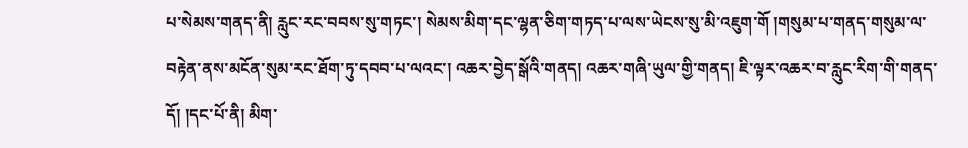པ་སེམས་གནད་ནི། རླུང་རང་བབས་སུ་གཏང་། སེམས་མིག་དང་ལྷན་ཅིག་གཏད་པ་ལས་ཡེངས་སུ་མི་འཇུག་གོ །གསུམ་པ་གནད་གསུམ་ལ་བརྟེན་ནས་མངོན་སུམ་རང་ཐོག་ཏུ་དབབ་པ་ལའང་། འཆར་བྱེད་སྒོའི་གནད། འཆར་གཞི་ཡུལ་གྱི་གནད། ཇི་ལྟར་འཆར་བ་རླུང་རིག་གི་གནད་དོ། །དང་པོ་ནི། མིག་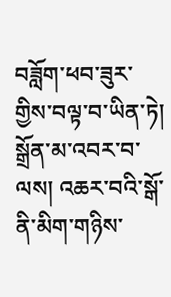བཟློག་ཕབ་ཟུར་གྱིས་བལྟ་བ་ཡིན་ཏེ། སྒྲོན་མ་འབར་བ་ལས། འཆར་བའི་སྒོ་ནི་མིག་གཉིས་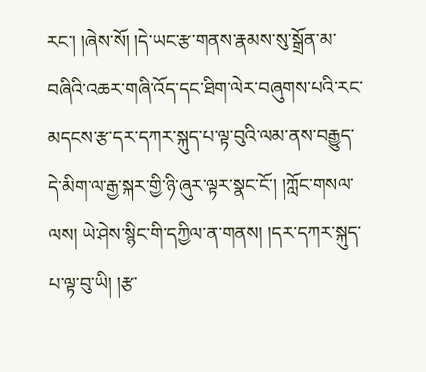རང་། །ཞེས་སོ། །དེ་ཡང་རྩ་གནས་རྣམས་སུ་སྒྲོན་མ་བཞིའི་འཆར་གཞི་འོད་དང་ཐིག་ལེར་བཞུགས་པའི་རང་མདངས་རྩ་དར་དཀར་སྐུད་པ་ལྟ་བུའི་ལམ་ནས་བརྒྱུད་དེ་མིག་ལ་རྒྱ་སྐར་གྱི་ཉི་ཞུར་ལྟར་སྣང་ངོ་། །ཀློང་གསལ་ལས། ཡེ་ཤེས་སྙིང་གི་དཀྱིལ་ན་གནས། །དར་དཀར་སྐུད་པ་ལྟ་བུ་ཡི། །རྩ་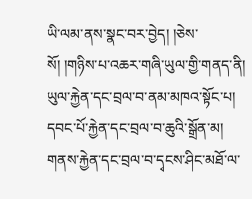ཡི་ལམ་ནས་སྣང་བར་བྱེད། །ཅེས་སོ། །གཉིས་པ་འཆར་གཞི་ཡུལ་གྱི་གནད་ནི། ཡུལ་རྐྱེན་དང་བྲལ་བ་ནམ་མཁའ་སྟོང་པ། དབང་པོ་རྐྱེན་དང་བྲལ་བ་ཆུའི་སྒྲོན་མ། གནས་རྐྱེན་དང་བྲལ་བ་དྭངས་ཤིང་མཐོ་ལ་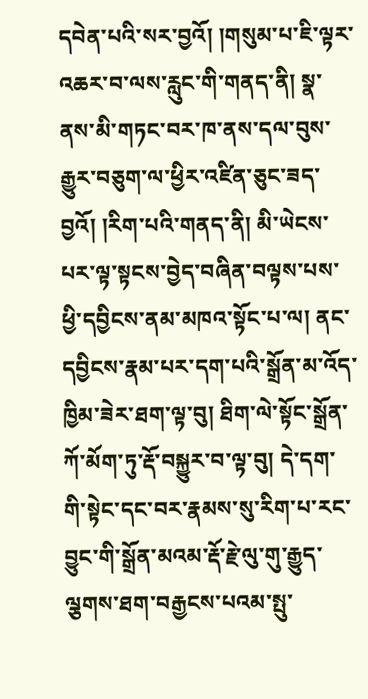དབེན་པའི་སར་བྱའོ། །གསུམ་པ་ཇི་ལྟར་འཆར་བ་ལས་རླུང་གི་གནད་ནི། སྣ་ནས་མི་གཏང་བར་ཁ་ནས་དལ་བུས་རྒྱུར་བཅུག་ལ་ཕྱིར་འཛིན་ཅུང་ཟད་བྱའོ། །རིག་པའི་གནད་ནི། མི་ཡེངས་པར་ལྟ་སྟངས་བྱེད་བཞིན་བལྟས་པས་ཕྱི་དབྱིངས་ནམ་མཁའ་སྟོང་པ་ལ། ནང་དབྱིངས་རྣམ་པར་དག་པའི་སྒྲོན་མ་འོད་ཁྱིམ་ཟེར་ཐག་ལྟ་བུ། ཐིག་ལེ་སྟོང་སྒྲོན་ཀོ་མོག་ཏུ་རྡོ་བསྐྱུར་བ་ལྟ་བུ། དེ་དག་གི་སྟེང་དང་བར་རྣམས་སུ་རིག་པ་རང་བྱུང་གི་སྒྲོན་མའམ་རྡོ་རྗེ་ལུ་གུ་རྒྱུད་ལྕགས་ཐག་བརྒྱངས་པའམ་སྤུ་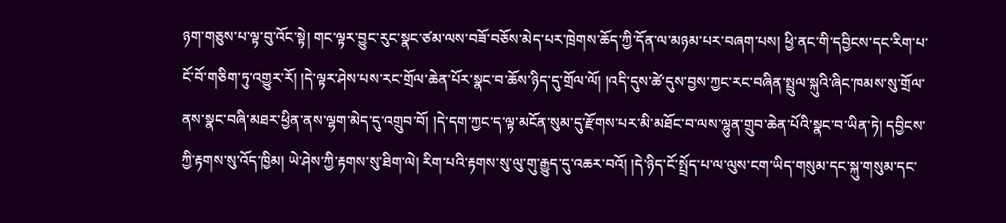ཉག་གཅུས་པ་ལྟ་བུ་འོང་སྟེ། གང་ལྟར་བྱུང་རུང་སྣང་ཙམ་ལས་བཟོ་བཅོས་མེད་པར་ཁྲེགས་ཆོད་ཀྱི་དོན་ལ་མཉམ་པར་བཞག་པས། ཕྱི་ནང་གི་དབྱིངས་དང་རིག་པ་ངོ་བོ་གཅིག་ཏུ་འགྱུར་རོ། །དེ་ལྟར་ཤེས་པས་རང་གྲོལ་ཆེན་པོར་སྣང་བ་ཆོས་ཉིད་དུ་གྲོལ་ལོ། །འདི་དུས་ཚེ་དུས་བྱས་ཀྱང་རང་བཞིན་སྤྲུལ་སྐུའི་ཞིང་ཁམས་སུ་གྲོལ་ནས་སྣང་བཞི་མཐར་ཕྱིན་ནས་ལྷག་མེད་དུ་འགྲུབ་བོ། །དེ་དག་ཀྱང་ད་ལྟ་མངོན་སུམ་དུ་རྫོགས་པར་མི་མཐོང་བ་ལས་ལྷུན་གྲུབ་ཆེན་པོའི་སྣང་བ་ཡིན་ཏེ། དབྱིངས་ཀྱི་རྟགས་སུ་འོད་ཁྱིམ། ཡེ་ཤེས་ཀྱི་རྟགས་སུ་ཐིག་ལེ། རིག་པའི་རྟགས་སུ་ལུ་གུ་རྒྱུད་དུ་འཆར་བའོ། །དེ་ཉིད་ངོ་སྤྲོད་པ་ལ་ལུས་ངག་ཡིད་གསུམ་དང་སྐུ་གསུམ་དང་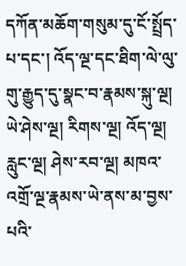དཀོན་མཆོག་གསུམ་དུ་ངོ་སྤྲོད་པ་དང་། འོད་ལྔ་དང་ཐིག་ལེ་ལུ་གུ་རྒྱུད་དུ་སྣང་བ་རྣམས་སྐུ་ལྔ། ཡེ་ཤེས་ལྔ། རིགས་ལྔ། འོད་ལྔ། རླུང་ལྔ། ཤེས་རབ་ལྔ། མཁའ་འགྲོ་ལྔ་རྣམས་ཡེ་ནས་མ་བྱས་པའི་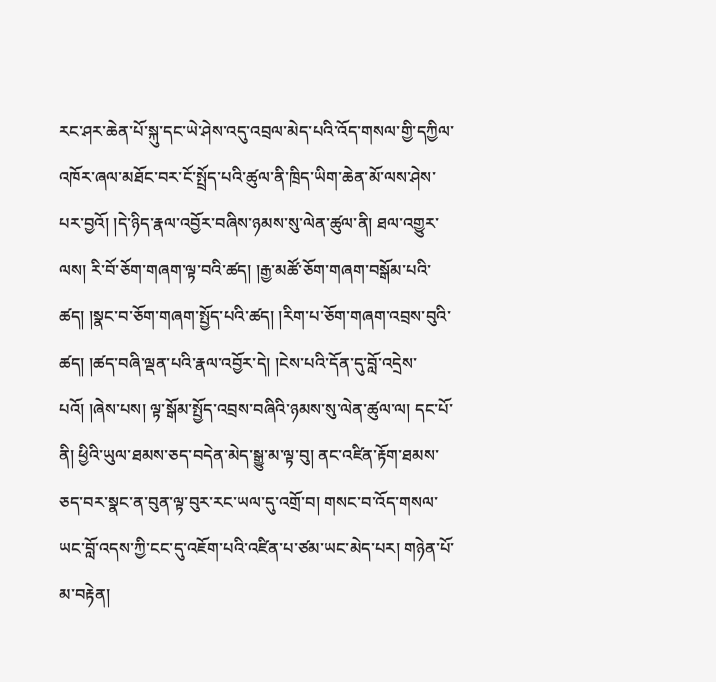རང་ཤར་ཆེན་པོ་སྐུ་དང་ཡེ་ཤེས་འདུ་འབྲལ་མེད་པའི་འོད་གསལ་གྱི་དཀྱིལ་འཁོར་ཞལ་མཐོང་བར་ངོ་སྤྲོད་པའི་ཚུལ་ནི་ཁྲིད་ཡིག་ཆེན་མོ་ལས་ཤེས་པར་བྱའོ། །དེ་ཉིད་རྣལ་འབྱོར་བཞིས་ཉམས་སུ་ལེན་ཚུལ་ནི། ཐལ་འགྱུར་ལས། རི་བོ་ཅོག་གཞག་ལྟ་བའི་ཚད། །རྒྱ་མཚོ་ཅོག་གཞག་བསྒོམ་པའི་ཚད། །སྣང་བ་ཅོག་གཞག་སྤྱོད་པའི་ཚད། །རིག་པ་ཅོག་གཞག་འབྲས་བུའི་ཚད། །ཚད་བཞི་ལྡན་པའི་རྣལ་འབྱོར་དེ། །ངེས་པའི་དོན་དུ་བློ་འདྲེས་པའོ། །ཞེས་པས། ལྟ་སྒོམ་སྤྱོད་འབྲས་བཞིའི་ཉམས་སུ་ལེན་ཚུལ་ལ། དང་པོ་ནི། ཕྱིའི་ཡུལ་ཐམས་ཅད་བདེན་མེད་སྒྱུ་མ་ལྟ་བུ། ནང་འཛིན་རྟོག་ཐམས་ཅད་བར་སྣང་ན་བུན་ལྟ་བུར་རང་ཡལ་དུ་འགྲོ་བ། གསང་བ་འོད་གསལ་ཡང་བློ་འདས་ཀྱི་ངང་དུ་འཇོག་པའི་འཛིན་པ་ཙམ་ཡང་མེད་པར། གཉེན་པོ་མ་བརྟེན།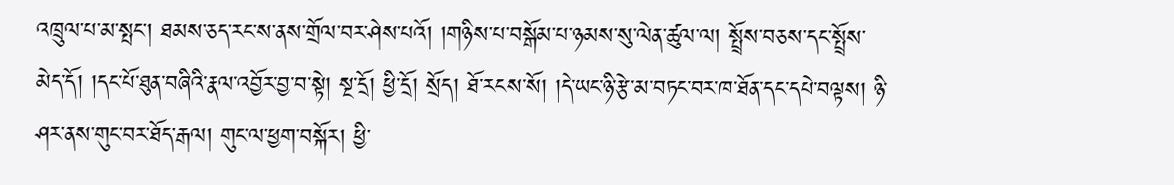འཁྲུལ་པ་མ་སྤང་། ཐམས་ཅད་རང་ས་ནས་གྲོལ་བར་ཤེས་པའོ། །གཉིས་པ་བསྒོམ་པ་ཉམས་སུ་ལེན་ཚུལ་ལ། སྤྲོས་བཅས་དང་སྤྲོས་མེད་དོ། །དང་པོ་ཐུན་བཞིའི་རྣལ་འབྱོར་བྱ་བ་སྟེ། སྔ་དྲོ། ཕྱི་དྲོ། སྲོད། ཐོ་རངས་སོ། །དེ་ཡང་ཉི་རྩེ་མ་བཏང་བར་ཁ་ཐོན་དང་དཔེ་བལྟས། ཉི་ཤར་ནས་གུང་བར་ཐོད་རྒལ། གུང་ལ་ཕྱག་བསྐོར། ཕྱི་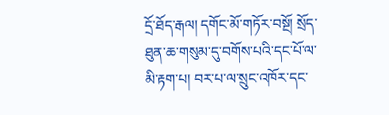དྲོ་ཐོད་རྒལ། དགོང་མོ་གཏོར་བསྔོ། སྲོད་ཐུན་ཆ་གསུམ་དུ་བགོས་པའི་དང་པོ་ལ་མི་རྟག་པ། བར་པ་ལ་སྲུང་འཁོར་དང་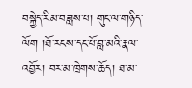བསྐྱེད་རིམ་བཟླས་པ། གུང་ལ་གཉིད་ལོག །ཐོ་རངས་དང་པོ་བླ་མའི་རྣལ་འབྱོར། བར་མ་ཁྲེགས་ཆོད། ཐ་མ་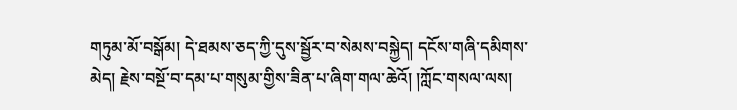གཏུམ་མོ་བསྒོམ། དེ་ཐམས་ཅད་ཀྱི་དུས་སྦྱོར་བ་སེམས་བསྐྱེད། དངོས་གཞི་དམིགས་མེད། རྗེས་བསྔོ་བ་དམ་པ་གསུམ་གྱིས་ཟིན་པ་ཞིག་གལ་ཆེའོ། །ཀློང་གསལ་ལས།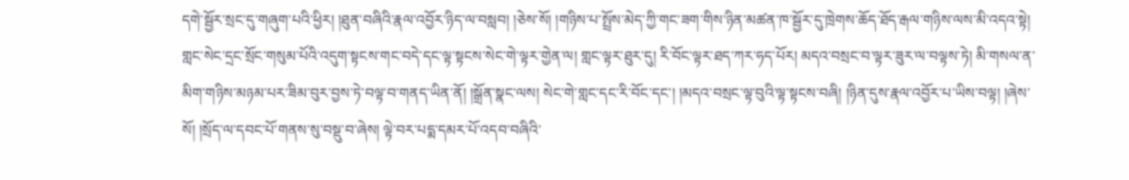དགེ་སྦྱོར་སྲང་དུ་གཞུག་པའི་ཕྱིར། །ཐུན་བཞིའི་རྣལ་འབྱོར་ཉིད་ལ་བསླབ། །ཅེས་སོ། །གཉིས་པ་སྤྲོས་མེད་ཀྱི་གང་ཟག་གིས་ཉིན་མཚན་ཁ་སྦྱོར་དུ་ཁྲེགས་ཆོད་ཐོད་རྒལ་གཉིས་ལས་མི་འདའ་སྟེ། གླང་སེང་དྲང་སྲོང་གསུམ་པོའི་འདུག་སྟངས་གང་བདེ་དང་ལྟ་སྟངས་སེང་གེ་ལྟར་གྱེན་ལ། གླང་ལྟར་ཐུར་དུ། རི་བོང་ལྟར་ཐད་ཀར་ཧད་པོར། མདའ་བསྲང་བ་ལྟར་ཟུར་ལ་བལྟས་ཏེ། མི་གསལ་ན་མིག་གཉིས་མཉམ་པར་ཟིམ་བུར་བྱས་ཏེ་བལྟ་བ་གནད་ཡིན་ནོ། །སྒྲོན་སྣང་ལས། སེང་གེ་གླང་དང་རི་བོང་དང་། །མདའ་བསྲང་ལྟ་བུའི་ལྟ་སྟངས་བཞི། །ཉིན་དུས་རྣལ་འབྱོར་པ་ཡིས་བལྟ། །ཞེས་སོ། །སྲོད་ལ་དབང་པོ་གནས་སུ་བསྡུ་བ་ཞེས། ལྟེ་བར་པདྨ་དམར་པོ་འདབ་བཞིའི་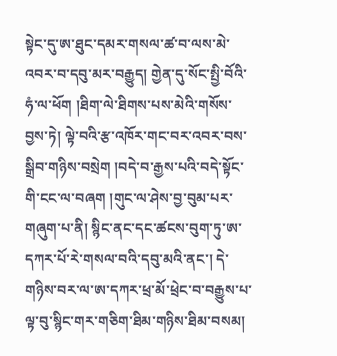སྟེང་དུ་ཨ་ཐུང་དམར་གསལ་ཚ་བ་ལས་མེ་འབར་བ་དབུ་མར་བརྒྱུད། གྱེན་དུ་སོང་སྤྱི་བོའི་ཧཾ་ལ་ཕོག །ཐིག་ལེ་ཐིགས་པས་མེའི་གསོས་བྱས་ཏེ། ལྟེ་བའི་རྩ་འཁོར་གང་བར་འབར་བས་སྒྲིབ་གཉིས་བསྲེག །བདེ་བ་རྒྱས་པའི་བདེ་སྟོང་གི་ངང་ལ་བཞག །གུང་ལ་ཤེས་བྱ་བུམ་པར་གཞུག་པ་ནི། སྙིང་ནང་དང་ཚངས་བུག་ཏུ་ཨ་དཀར་པོ་རེ་གསལ་བའི་དབུ་མའི་ནང་། དེ་གཉིས་བར་ལ་ཨ་དཀར་ཕྲ་མོ་ཕྲེང་བ་བརྒྱུས་པ་ལྟ་བུ་སྙིང་གར་གཅིག་ཐིམ་གཉིས་ཐིམ་བསམ།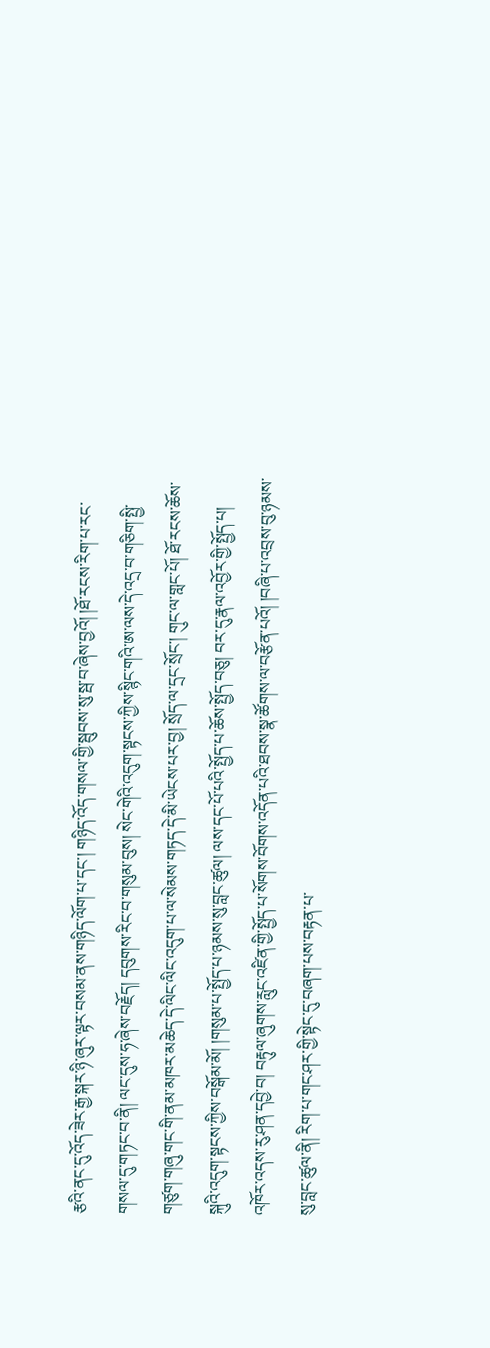རྩའི་ནང་དུ་འོད་ཟེར་རྒྱ་སྐར་ཉི་ཞུར་ལྟར་བསམ་ནས་གཉིད་ལོག་པ་དང་། གཉིད་འོད་གསལ་གྱི་སྦུབས་སུ་སྦ་བ་ཞེས་བྱའོ། །ཐོ་རངས་རིག་པ་རང་གསལ་དུ་གཏང་བ་ནི། ལང་དུས་ཧ་ཞེས་བརྗོད། དབུགས་རིང་བ་གསུམ་བུས། སེང་གེའི་འདུག་སྟངས་ཀྱིས་སྙིང་གའི་ཨ་ལས་དེ་འདྲ་བ་གཅིག་སྤྱི་གཙུག་གཞུ་གང་གི་ནམ་མཁར་མཆེད་དེ་ལིང་ལིང་འདུག་པ་ལ་སེམས་གཏད་དེ་མི་ཡེངས་པར་བྱ། སྲོད་ལ་དྲང་སྲོང་། གུང་ལ་གླང་པོ། ཐོ་རངས་ཆོས་སྐུའི་འདུག་སྟངས་ཀྱིས་བསྒོམ་མོ། །གསུམ་པ་སྤྱོད་པ་ཉམས་སུ་བླང་ཚུལ། ལས་དང་པོ་པའི་སྤྱོད་པ་ཆོས་སྤྱོད་བཅུ། བར་དུ་རྣལ་འབྱོར་གྱི་སྤྱོད་པ། འཁོར་འདས་རུ་ཤན་དབྱེ་བ། བརྟུལ་ཞུགས་རླུང་འཛིན་གྱི་སྤྱོད་པ་སོགས་བོགས་འདོན་པའི་ཐབས་སྣ་ཚོགས་ལ་བརྩོན་པའོ། །བཞི་པ་འབྲས་བུ་ཉམས་སུ་བླང་ཚུལ་ནི། རིག་པ་གང་ཤར་གྱི་སྟེང་དུ་བཞག་པས་བརྟན་པ་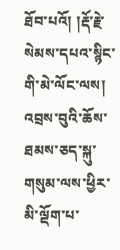ཐོབ་པའོ། །རྡོ་རྗེ་སེམས་དཔའ་སྙིང་གི་མེ་ལོང་ལས། འབྲས་བུའི་ཆོས་ཐམས་ཅད་སྐུ་གསུམ་ལས་ཕྱིར་མི་ལྡོག་པ་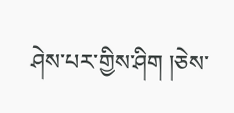ཤེས་པར་གྱིས་ཤིག །ཅེས་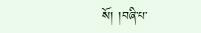སོ། །བཞི་པ་